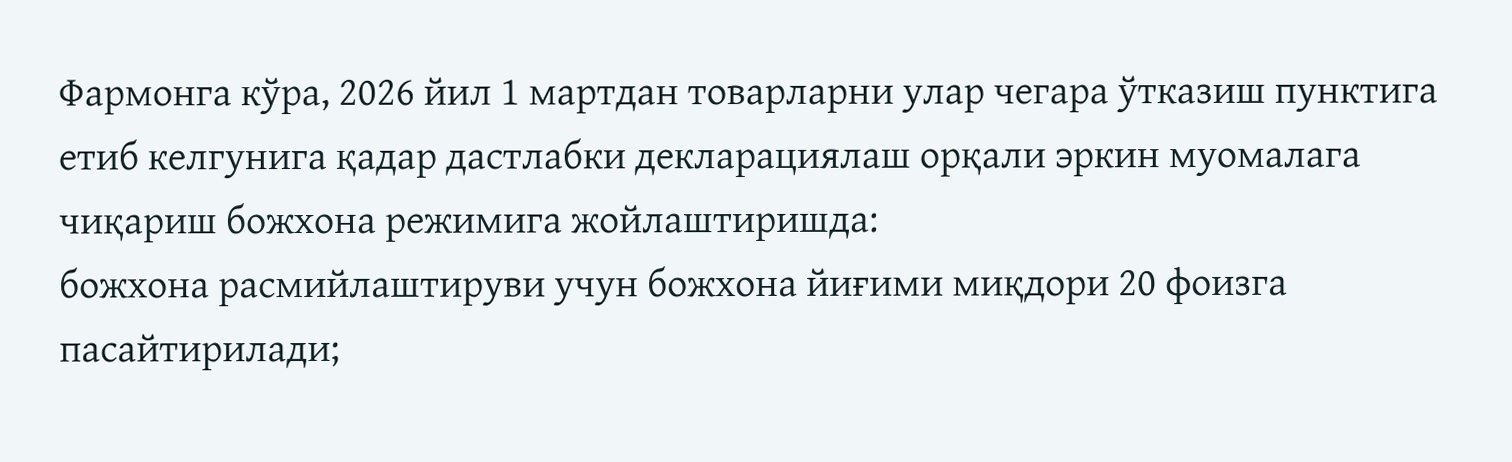Фармонга кўра, 2026 йил 1 мартдан товарларни улар чегара ўтказиш пунктига етиб келгунига қадар дастлабки декларациялаш орқали эркин муомалага чиқариш божхона режимига жойлаштиришда:
божхона расмийлаштируви учун божхона йиғими миқдори 20 фоизга пасайтирилади;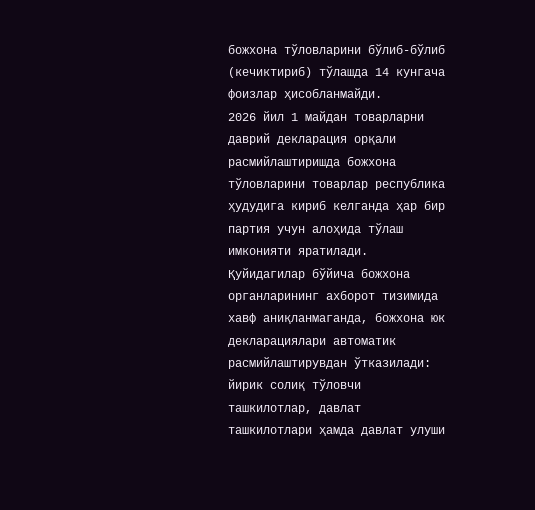божхона тўловларини бўлиб-бўлиб (кечиктириб) тўлашда 14 кунгача фоизлар ҳисобланмайди.
2026 йил 1 майдан товарларни даврий декларация орқали расмийлаштиришда божхона тўловларини товарлар республика ҳудудига кириб келганда ҳар бир партия учун алоҳида тўлаш имконияти яратилади.
Қуйидагилар бўйича божхона органларининг ахборот тизимида хавф аниқланмаганда, божхона юк декларациялари автоматик расмийлаштирувдан ўтказилади:
йирик солиқ тўловчи ташкилотлар, давлат ташкилотлари ҳамда давлат улуши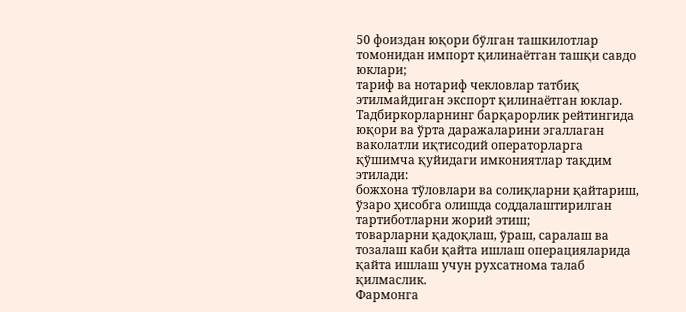50 фоиздан юқори бўлган ташкилотлар томонидан импорт қилинаётган ташқи савдо юклари;
тариф ва нотариф чекловлар татбиқ этилмайдиган экспорт қилинаётган юклар.
Тадбиркорларнинг барқарорлик рейтингида юқори ва ўрта даражаларини эгаллаган ваколатли иқтисодий операторларга қўшимча қуйидаги имкониятлар тақдим этилади:
божхона тўловлари ва солиқларни қайтариш, ўзаро ҳисобга олишда соддалаштирилган тартиботларни жорий этиш;
товарларни қадоқлаш, ўраш, саралаш ва тозалаш каби қайта ишлаш операцияларида қайта ишлаш учун рухсатнома талаб қилмаслик.
Фармонга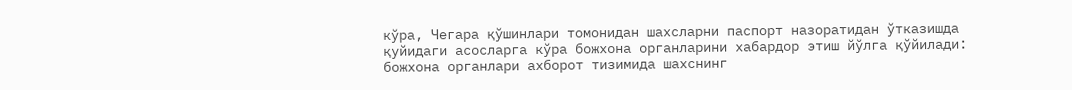кўра, Чегара қўшинлари томонидан шахсларни паспорт назоратидан ўтказишда қуйидаги асосларга кўра божхона органларини хабардор этиш йўлга қўйилади:
божхона органлари ахборот тизимида шахснинг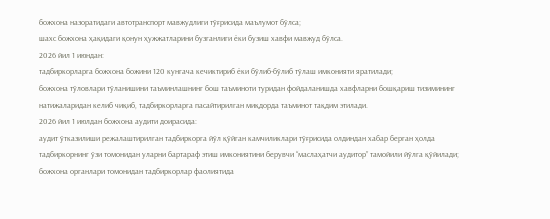божхона назоратидаги автотранспорт мавжудлиги тўғрисида маълумот бўлса;
шахс божхона ҳақидаги қонун ҳужжатларини бузганлиги ёки бузиш хавфи мавжуд бўлса.
2026 йил 1 июндан:
тадбиркорларга божхона божини 120 кунгача кечиктириб ёки бўлиб-бўлиб тўлаш имконияти яратилади;
божхона тўловлари тўланишини таъминлашнинг бош таъминоти туридан фойдаланишда хавфларни бошқариш тизимининг натижаларидан келиб чиқиб, тадбиркорларга пасайтирилган миқдорда таъминот тақдим этилади.
2026 йил 1 июлдан божхона аудити доирасида:
аудит ўтказилиши режалаштирилган тадбиркорга йўл қўйган камчиликлари тўғрисида олдиндан хабар берган ҳолда тадбиркорнинг ўзи томонидан уларни бартараф этиш имкониятини берувчи “маслаҳатчи аудитор” тамойили йўлга қўйилади;
божхона органлари томонидан тадбиркорлар фаолиятида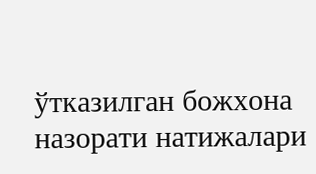ўтказилган божхона назорати натижалари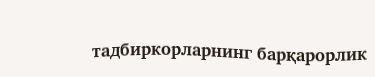тадбиркорларнинг барқарорлик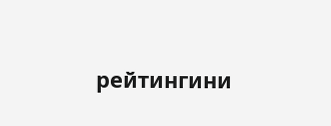рейтингини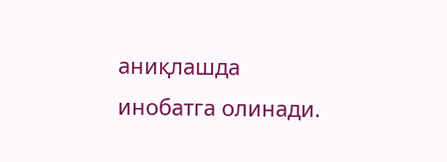аниқлашда инобатга олинади.